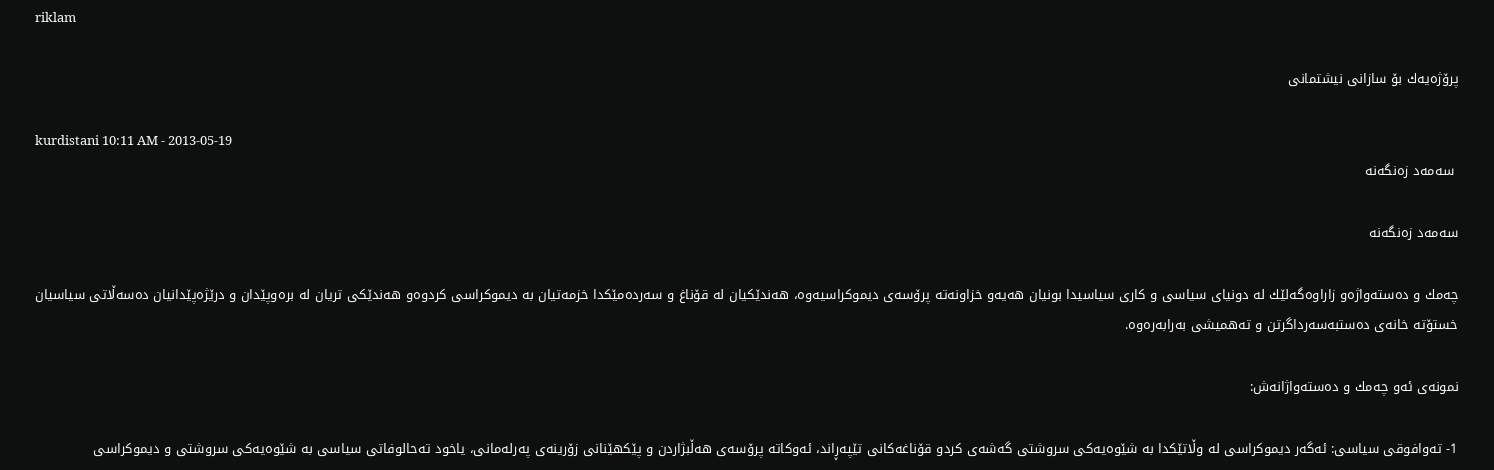riklam

پرۆژه‌یه‌ك بۆ سازانی نیشتمانی

kurdistani 10:11 AM - 2013-05-19
 سه‌مه‌د زه‌نگه‌نه‌

سه‌مه‌د زه‌نگه‌نه‌

چه‌مك و ده‌سته‌واژه‌و زاراوه‌گه‌لێك له‌ دونیای سیاسی و كاری سیاسیدا بونیان هه‌یه‌و خزاونه‌ته‌ پرۆسه‌ی دیموكراسیه‌وه‌، هه‌ندێكیان له‌ قۆناغ و سه‌رده‌مێكدا خزمه‌تیان به‌ دیموكراسی كردوه‌و هه‌ندێكی تریان له‌ بره‌وپێدان و درێژه‌پێدانیان ده‌سه‌ڵاتی سیاسیان خستۆته‌ خانه‌ی ده‌ستبه‌سه‌رداگرتن و ته‌همیشی به‌رابه‌ره‌وه‌.

نمونه‌ی ئه‌و چه‌مك و ده‌سته‌واژانه‌ش:

1- ته‌وافوقی سیاسی: ئه‌گه‌ر دیموكراسی له‌ وڵاتێكدا به‌ شێوه‌یه‌كی سروشتی گه‌شه‌ی كردو قۆناغه‌كانی تێپه‌ڕاند، ئه‌وكاته‌ پرۆسه‌ی هه‌ڵبژاردن و پێكهێنانی زۆرینه‌ی په‌رله‌مانی، یاخود ته‌حالوفاتی سیاسی به‌ شێوه‌یه‌كی سروشتی و دیموكراسی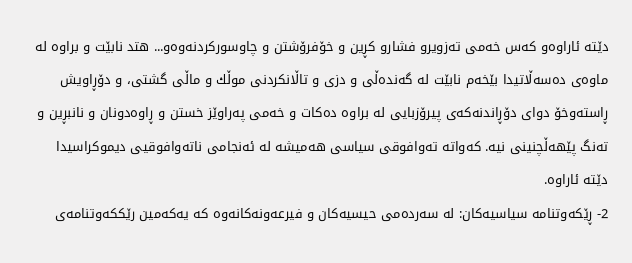دێته‌ ئاراوه‌و كه‌س خه‌می ته‌زویرو فشارو كڕین و خۆفرۆشتن و چاوسوركردنه‌وه‌و... هتد نابێت و براوه‌ له‌ ماوه‌ی ده‌سه‌ڵاتیدا بێخه‌م نابێت له‌ گه‌نده‌ڵی و دزی و تاڵانكردنی موڵك و ماڵی گشتی، و دۆڕاویش ڕاسته‌وخۆ دوای دۆڕاندنه‌كه‌ی پیرۆزبایی له‌ براوه‌ ده‌كات و خه‌می په‌راوێز خستن و ڕاوه‌دونان و نانبڕین و ته‌نگ پێهه‌ڵچنینی نیه‌. كه‌واته‌ ته‌وافوقی سیاسی هه‌میشه‌ له‌ ئه‌نجامی ناته‌وافوقیی دیموكراسیدا دێته‌ ئاراوه‌.
2- ڕێكه‌وتنامه‌ سیاسیه‌كان: له‌ سه‌رده‌می حیسیه‌كان و فیرعه‌ونه‌كانه‌وه‌ كه‌ یه‌كه‌مین رێككه‌وتنامه‌ی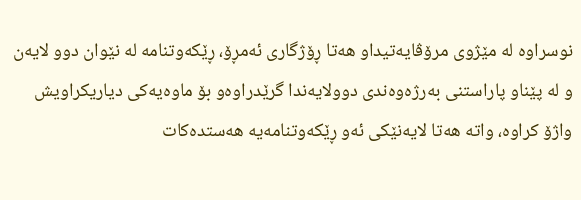نوسراوه‌ له‌ مێژوی مرۆڤایه‌تیداو هه‌تا ڕۆژگاری ئه‌مڕۆ، ڕێكه‌وتنامه‌ له‌ نێوان دوو لایه‌ن و له‌ پێناو پاراستنی به‌رژه‌وه‌ندی دوولایه‌ندا گرێدراوه‌و بۆ ماوه‌یه‌كی دیاریكراویش واژۆ كراوه‌، واته‌ هه‌تا لایه‌نێكی ئه‌و ڕێكه‌وتنامه‌یه‌ هه‌ستده‌كات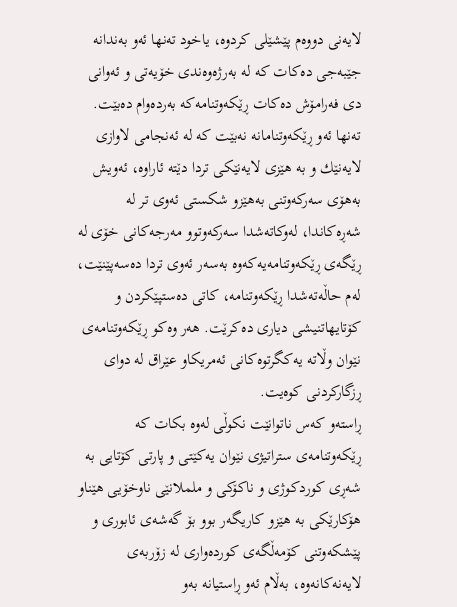لایه‌نی دووه‌م پێشێلی كردوه‌، یاخود ته‌نها ئه‌و به‌ندانه‌ جێبه‌جی ده‌كات كه‌ له‌ به‌رژه‌وه‌ندی خۆیه‌تی و ئه‌وانی دی فه‌رامۆش ده‌كات ڕێكه‌وتنامه‌كه‌ به‌رده‌وام ده‌بێت. ته‌نها ئه‌و ڕێكه‌وتنامانه‌ نه‌بێت كه‌ له‌ ئه‌نجامی لاوازی لایه‌نێك و به‌ هێزی لایه‌نێكی تردا دێته‌ ئاراوه‌، ئه‌ویش به‌هۆی سه‌ركه‌وتنی به‌هێزو شكستی ئه‌وی تر له‌ شه‌ڕه‌كاندا، له‌وكاته‌شدا سه‌ركه‌وتوو مه‌رجه‌كانی خۆی له‌ ڕێگه‌ی ڕێكه‌وتنامه‌یه‌كه‌وه‌ به‌سه‌ر ئه‌وی تردا ده‌سه‌پێنێت، له‌م حاڵه‌ته‌شدا ڕێكه‌وتنامه‌، كاتی ده‌ستپێكردن و كۆتایهاتنیشی دیاری ده‌كرێت. هه‌ر وه‌كو ڕێكه‌وتنامه‌ی نێوان وڵاته‌ یه‌كگرتوه‌كانی ئه‌مریكاو عێراق له‌ دوای ڕزگاركردنی كوه‌یت.
ڕاسته‌و كه‌س ناتوانێت نكوڵی له‌وه‌ بكات كه‌ ڕێكه‌وتنامه‌ی ستراتیژی نێوان یه‌كێتی و پارتی كۆتایی به‌ شه‌ڕی كوردكوژی و ناكۆكی و ململانێی ناوخۆیی هێناو هۆكارێكی به‌ هێزو كاریگه‌ر بوو بۆ گه‌شه‌ی ئابوری و پێشكه‌وتنی كۆمه‌ڵگه‌ی كورده‌واری له‌ زۆربه‌ی لایه‌نه‌كانه‌وه‌، به‌ڵام ئه‌و ڕاستیانه‌ به‌و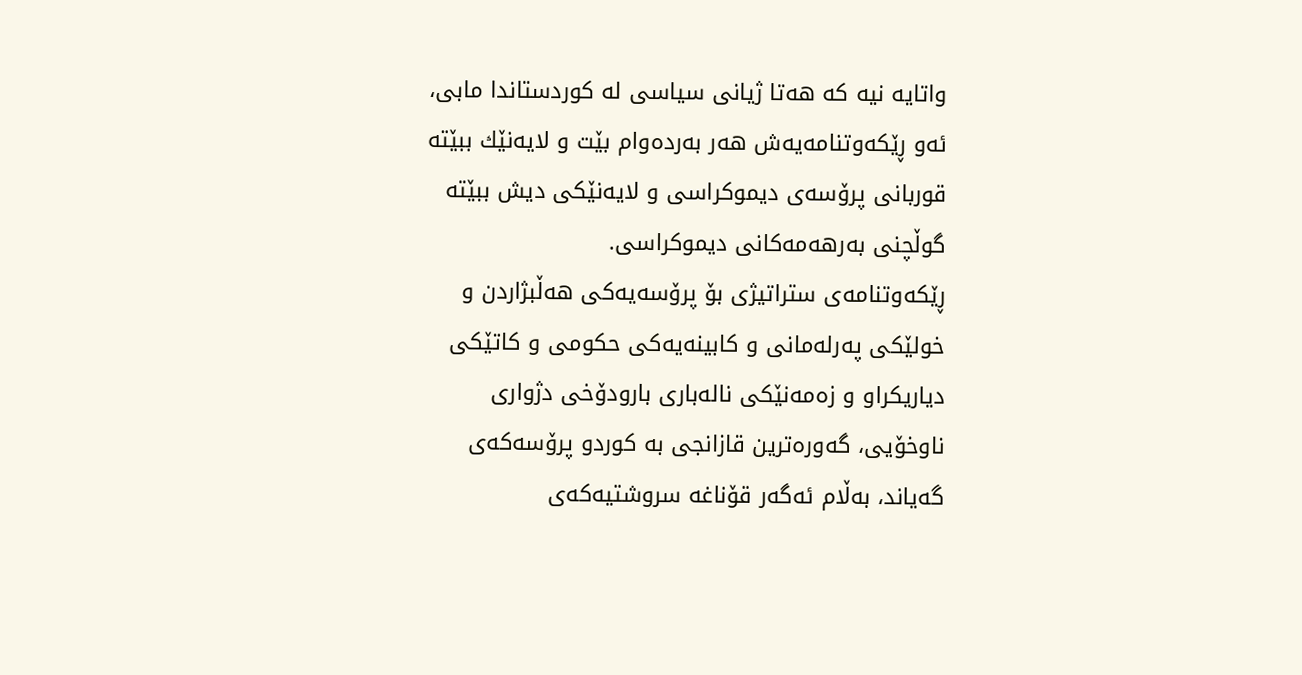واتایه‌ نیه‌ كه‌ هه‌تا ژیانی سیاسی له‌ كوردستاندا مابی، ئه‌و ڕێكه‌وتنامه‌یه‌ش هه‌ر به‌رده‌وام بێت و لایه‌نێك ببێته‌ قوربانی پرۆسه‌ی دیموكراسی و لایه‌نێكی دیش ببێته‌ گوڵچنی به‌رهه‌مه‌كانی دیموكراسی.
ڕێكه‌وتنامه‌ی ستراتیژی بۆ پرۆسه‌یه‌كی هه‌ڵبژاردن و خولێكی په‌رله‌مانی و كابینه‌یه‌كی حكومی و كاتێكی دیاریكراو و زه‌مه‌نێكی ناله‌باری بارودۆخی دژواری ناوخۆیی، گه‌وره‌ترین قازانجی به‌ كوردو پرۆسه‌كه‌ی گه‌یاند، به‌ڵام ئه‌گه‌ر قۆناغه‌ سروشتیه‌كه‌ی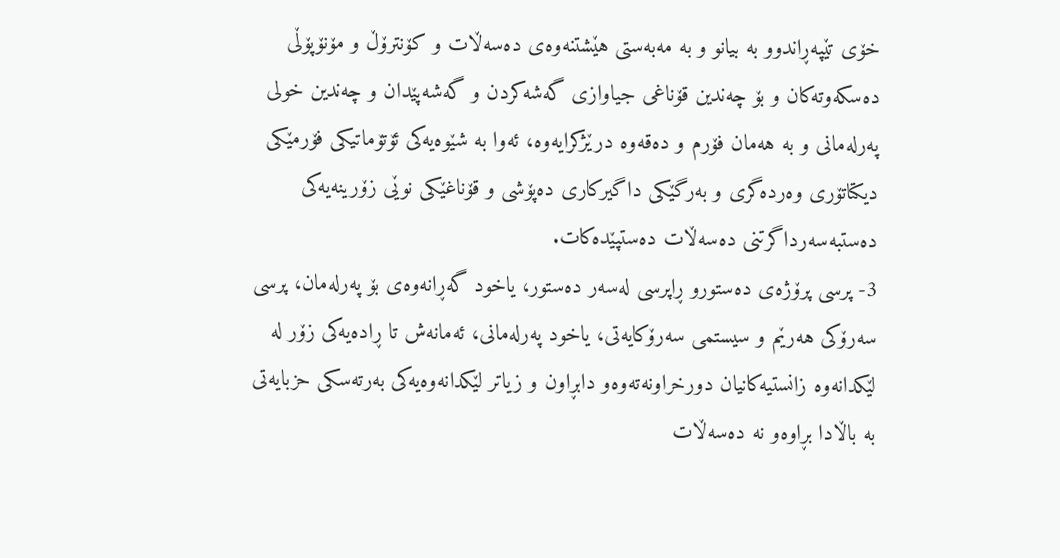خۆی تێپه‌ڕاندوو به‌ بیانو و به‌ مه‌به‌ستی هێشتنه‌وه‌ی ده‌سه‌ڵات و كۆنترۆڵ و مۆنۆپۆڵی ده‌سكه‌وته‌كان و بۆ چه‌ندین قۆناغی جیاوازی گه‌شه‌كردن و گه‌شه‌پێدان و چه‌ندین خولی په‌رله‌مانی و به‌ هه‌مان فۆرم و ده‌قه‌وه‌ درێژكرایه‌وه‌، ئه‌وا به‌ شێوه‌یه‌كی ئۆتۆماتیكی فۆرمێكی دیكتاتۆری وه‌رده‌گری و به‌رگێكی داگیركاری ده‌پۆشی و قۆناغێكی نوێی زۆرینه‌یه‌كی ده‌ستبه‌سه‌رداگرتنی ده‌سه‌ڵات ده‌ستپێده‌كات.
3- پرسی پرۆژه‌ی ده‌ستورو ڕاپرسی له‌سه‌ر ده‌ستور، یاخود گه‌ڕانه‌وه‌ی بۆ په‌رله‌مان، پرسی سه‌رۆكی هه‌رێم و سیستمی سه‌رۆكایه‌تی، یاخود په‌رله‌مانی، ئه‌مانه‌ش تا ڕاده‌یه‌كی زۆر له‌ لێكدانه‌وه‌ زانستیه‌كانیان دورخراونه‌ته‌وه‌و دابڕاون و زیاتر لێكدانه‌وه‌یه‌كی به‌رته‌سكی حزبایه‌تی به‌ باڵادا بڕاوه‌و نه‌ ده‌سه‌ڵات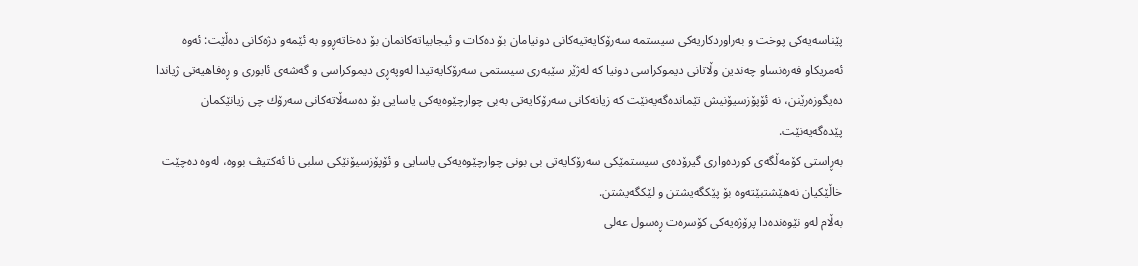پێناسه‌یه‌كی پوخت و به‌راوردكاریه‌كی سیستمه‌ سه‌رۆكایه‌تیه‌كانی دونیامان بۆ ده‌كات و ئیجابیاته‌كانمان بۆ ده‌خاته‌ڕوو به‌ ئێمه‌و دژه‌كانی ده‌ڵێت: ئه‌وه‌ ئه‌مریكاو فه‌ره‌نساو چه‌ندین وڵاتانی دیموكراسی دونیا كه‌ له‌ژێر سێبه‌ری سیستمی سه‌رۆكایه‌تیدا له‌وپه‌ڕی دیموكراسی و گه‌شه‌ی ئابوری و ڕه‌فاهیه‌تی ژیاندا ده‌یگوزه‌رێنن، نه‌ ئۆپۆزسیۆنیش تێمانده‌گه‌یه‌نێت كه‌ زیانه‌كانی سه‌رۆكایه‌تی به‌بی چوارچێوه‌یه‌كی یاسایی بۆ ده‌سه‌ڵاته‌كانی سه‌رۆك چی زیانێكمان پێده‌گه‌یه‌نێت.
به‌ڕاستی كۆمه‌ڵگه‌ی كورده‌واری گیرۆده‌ی سیستمێكی سه‌رۆكایه‌تی بی بونی چوارچێوه‌یه‌كی یاسایی و ئۆپۆزسیۆنێكی سلبی نا ئه‌كتیڤ بووه‌، له‌وه‌ ده‌چێت خاڵێكیان نه‌هێشتبێته‌وه‌ بۆ پێكگه‌یشتن و لێكگه‌یشتن.
به‌ڵام له‌و نێوه‌نده‌دا پرۆژه‌یه‌كی كۆسره‌ت ڕه‌سول عه‌لی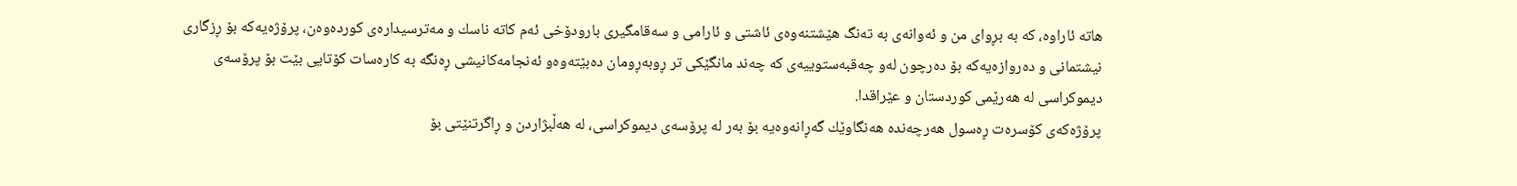هاته‌ ئاراوه‌، كه‌ به‌ بڕوای من و ئه‌وانه‌ی به‌ ته‌نگ هێشتنه‌وه‌ی ئاشتی و ئارامی و سه‌قامگیری بارودۆخی ئه‌م كاته‌ ناسك و مه‌ترسیداره‌ی كورده‌وه‌ن، پرۆژه‌یه‌كه‌ بۆ ڕزگاری نیشتمانی و ده‌روازه‌یه‌كه‌ بۆ ده‌رچون له‌و چه‌قبه‌ستوییه‌ی كه‌ چه‌ند مانگێكی تر ڕوبه‌ڕومان ده‌بێته‌وه‌و ئه‌نجامه‌كانیشی ڕه‌نگه‌ به‌ كاره‌سات كۆتایی بێت بۆ پرۆسه‌ی دیموكراسی له‌ هه‌رێمی كوردستان و عێراقدا.
پرۆژه‌كه‌ی كۆسره‌ت ڕه‌سول هه‌رچه‌نده‌ هه‌نگاوێك گه‌ڕانه‌وه‌یه‌ بۆ به‌ر له‌ پرۆسه‌ی دیموكراسی، له‌ هه‌ڵبژاردن و ڕاگرتنێتی بۆ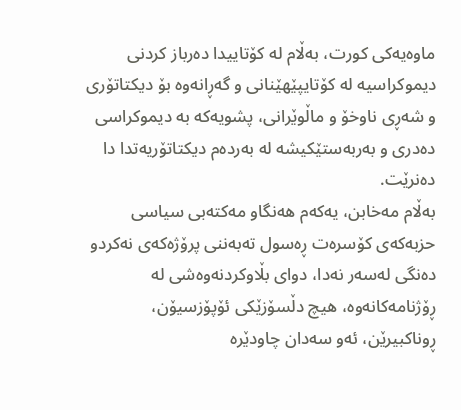ماوه‌یه‌كی كورت، به‌ڵام له‌ كۆتاییدا ده‌رباز كردنی دیموكراسیه‌ له‌ كۆتایپێهێنانی و گه‌ڕانه‌وه‌ بۆ دیكتاتۆری و شه‌ڕی ناوخۆ و ماڵوێرانی، پشویه‌كه‌ به‌ دیموكراسی ده‌دری و به‌ربه‌ستێكیشه‌ له‌ به‌رده‌م دیكتاتۆریه‌تدا دا ده‌نرێت.
به‌ڵام مه‌خابن، یه‌كه‌م هه‌نگاو مه‌كته‌بی سیاسی حزبه‌كه‌ی كۆسره‌ت ڕه‌سول ته‌به‌ننی پرۆژه‌كه‌ی نه‌كردو ده‌نگی له‌سه‌ر نه‌دا، دوای بڵاوكردنه‌وه‌شی له‌ ڕۆژنامه‌كانه‌وه‌، هیچ دڵسۆزێكی ئۆپۆزسیۆن، ڕوناكبیرێن، ئه‌و سه‌دان چاودێره‌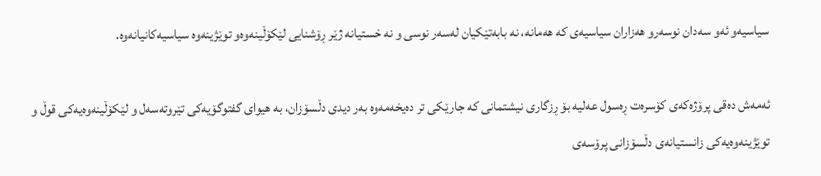سیاسیه‌و ئه‌و سه‌دان نوسه‌رو هه‌زاران سیاسیه‌ی كه‌ هه‌مانه‌، نه‌ بابه‌تێكیان له‌سه‌ر نوسی و نه‌ خستیانه‌ ژێر ڕۆشنایی لێكۆڵینه‌وه‌و توێژینه‌وه‌ سیاسیه‌كانیانه‌وه‌.

ئه‌مه‌ش ده‌قی پرۆژه‌كه‌ی كۆسره‌ت ڕه‌سول عه‌لیه‌ بۆ ڕزگاری نیشتمانی كه‌ جارێكی تر ده‌یخه‌مه‌وه‌ به‌ر دیدی دڵسۆزان، به‌ هیوای گفتوگۆیه‌كی تێروته‌سه‌ل و لێكۆڵینه‌وه‌یه‌كی قوڵ و توێژینه‌وه‌یه‌كی زانستیانه‌ی دڵسۆزانی پرۆسه‌ی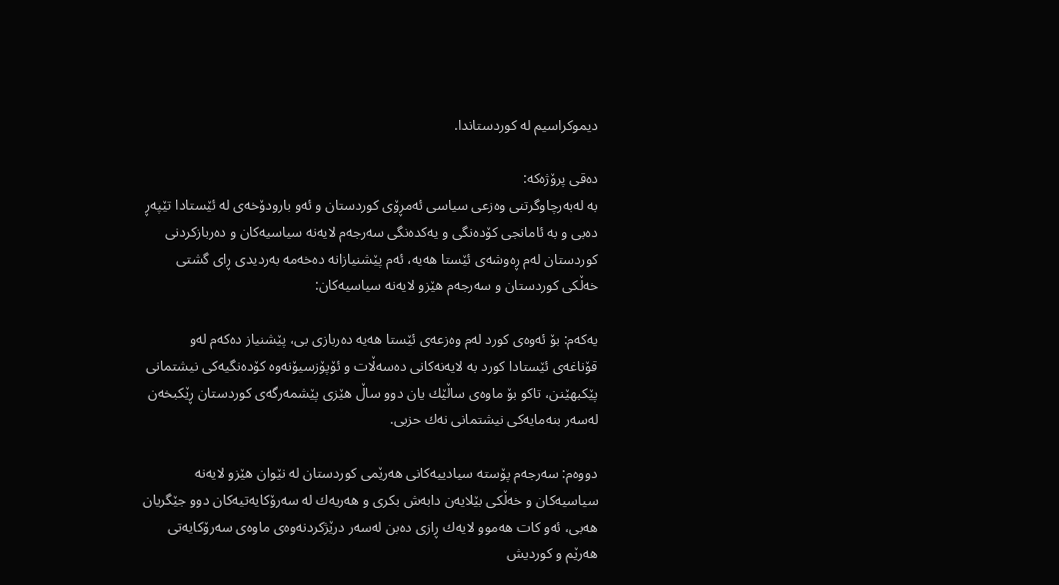دیموكراسیم له‌ كوردستاندا.

ده‌قی پرۆژه‌كه‌:
به‌ له‌به‌رچاوگرتنی وه‌زعی سیاسی ئه‌مڕۆی كوردستان و ئه‌و بارودۆخه‌ی له‌ ئێستادا تێپه‌ڕ ده‌بی و به‌ ئامانجی كۆده‌نگی و یه‌كده‌نگی سه‌رجه‌م لایه‌نه‌ سیاسیه‌كان و ده‌ربازكردنی كوردستان له‌م ڕه‌وشه‌ی ئێستا هه‌یه‌، ئه‌م پێشنیازانه‌ ده‌خه‌مه‌ به‌ردیدی ڕای گشتی خه‌ڵكی كوردستان و سه‌رجه‌م هێزو لایه‌نه‌ سیاسیه‌كان:

یه‌كه‌م: بۆ ئه‌وه‌ی كورد له‌م وه‌زعه‌ی ئێستا هه‌یه‌ ده‌ربازی بی، پێشنیاز ده‌كه‌م له‌و قۆناغه‌ی ئێستادا كورد به‌ لایه‌نه‌كانی ده‌سه‌ڵات و ئۆپۆزسیۆنه‌وه‌ كۆده‌نگیه‌كی نیشتمانی پێكبهێنن، تاكو بۆ ماوه‌ی ساڵێك یان دوو ساڵ هێزی پێشمه‌رگه‌ی كوردستان ڕێكبخه‌ن له‌سه‌ر بنه‌مایه‌كی نیشتمانی نه‌ك حزبی.

دووه‌م: سه‌رجه‌م پۆسته‌ سیادییه‌كانی هه‌رێمی كوردستان له‌ نێوان هێزو لایه‌نه‌ سیاسیه‌كان و خه‌ڵكی بێلایه‌ن دابه‌ش بكری و هه‌ریه‌ك له‌ سه‌رۆكایه‌تیه‌كان دوو جێگریان هه‌بی، ئه‌و كات هه‌موو لایه‌ك ڕازی ده‌بن له‌سه‌ر درێژكردنه‌وه‌ی ماوه‌ی سه‌رۆكایه‌تی هه‌رێم و كوردیش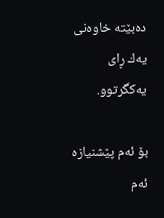ده‌بێته‌ خاوه‌نی یه‌ك ڕای یه‌كگرتوو.

بۆ ئه‌م پێشنیازه‌ ئه‌م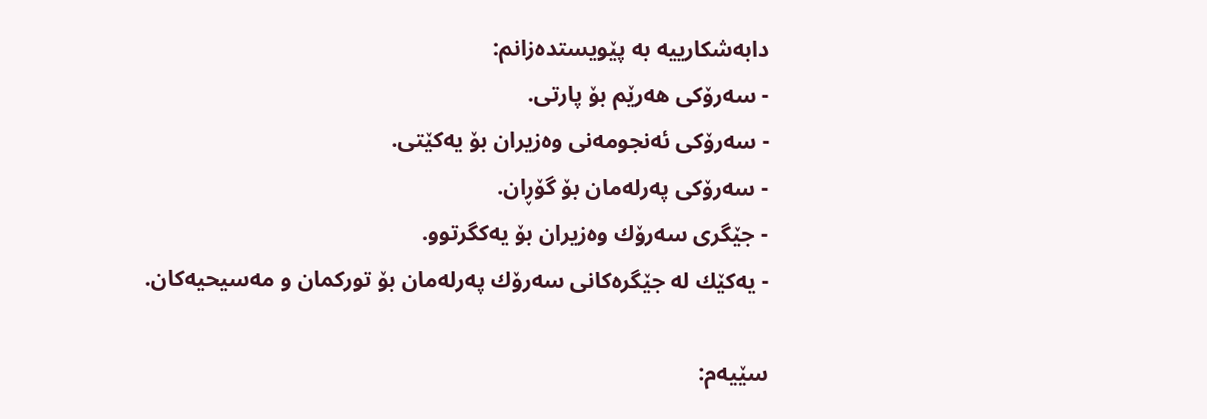دابه‌شكارییه‌ به‌ پێویستده‌زانم:
- سه‌رۆكی هه‌رێم بۆ پارتی.
- سه‌رۆكی ئه‌نجومه‌نی وه‌زیران بۆ یه‌كێتی.
- سه‌رۆكی په‌رله‌مان بۆ گۆڕان.
- جێگری سه‌رۆك وه‌زیران بۆ یه‌كگرتوو.
- یه‌كێك له‌ جێگره‌كانی سه‌رۆك په‌رله‌مان بۆ توركمان و مه‌سیحیه‌كان.

سێیه‌م: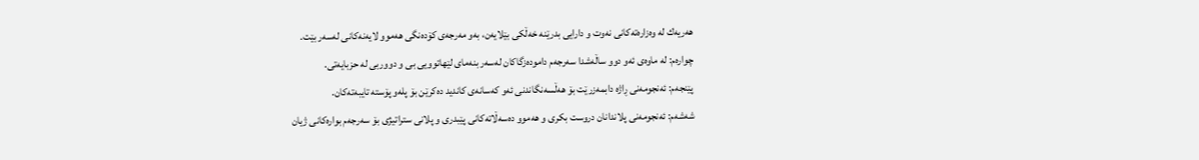هه‌ریه‌ك له‌ وه‌زاره‌ته‌كانی نه‌وت و دارایی بدرێنه‌ خه‌ڵكی بێلایه‌ن، به‌و مه‌رجه‌ی كۆده‌نگی هه‌موو لایه‌نه‌كانی له‌سه‌ر بێت.
چواره‌م: له‌ ماوه‌ی ئه‌و دوو ساڵه‌شدا سه‌رجه‌م داموده‌زگاكان له‌سه‌ر بنه‌مای لێهاتوویی بی و دووربی له‌ حزبایه‌تی.
پێنجه‌م: ئه‌نجومه‌نی ڕاژه‌ دابمه‌زرێت بۆ هه‌ڵسه‌نگاندنی ئه‌و كه‌سانه‌ی كاندید ده‌كرێن بۆ پله‌و پۆسته‌ تایبه‌ته‌كان.
شه‌شه‌م: ئه‌نجومه‌نی پلاندانان دروست بكری و هه‌موو ده‌سه‌ڵاته‌كانی پێبدری و پلانی ستراتیژی بۆ سه‌رجه‌م بواره‌كانی ژیان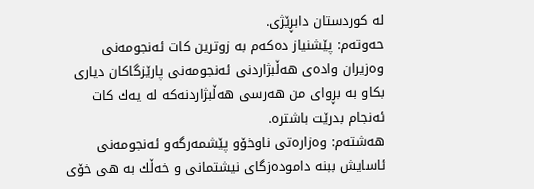له‌ كوردستان دابڕێژی.
حه‌وته‌م: پێشنیاز ده‌كه‌م به‌ زوترین كات ئه‌نجومه‌نی وه‌زیران واده‌ی هه‌ڵبژاردنی ئه‌نجومه‌نی پارێزگاكان دیاری بكاو به‌ بڕوای من هه‌رسی هه‌ڵبژاردنه‌كه‌ له‌ یه‌ك كات ئه‌نجام بدرێت باشتره‌.
هه‌شته‌م: وه‌زاره‌تی ناوخۆو پێشمه‌رگه‌و ئه‌نجومه‌نی ئاسایش ببنه‌ داموده‌زگای نیشتمانی و خه‌ڵك به‌ هی خۆی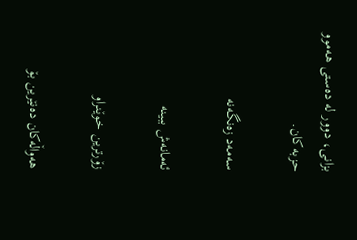بزانی، دوور له‌ ده‌ستی هه‌موو حزبه‌كان.

سه‌مه‌د زه‌نگه‌نه‌

ئەمانەش ببینە

زۆرترین خوێنراو

هەواڵەکان دەنێرین بۆ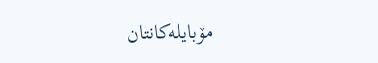مۆبایلەکانتان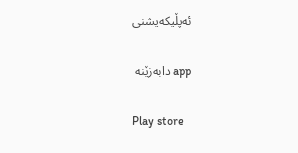ئەپڵیکەیشنی

app دابەزێنە

Play store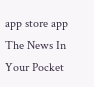app store app
The News In Your Pocket